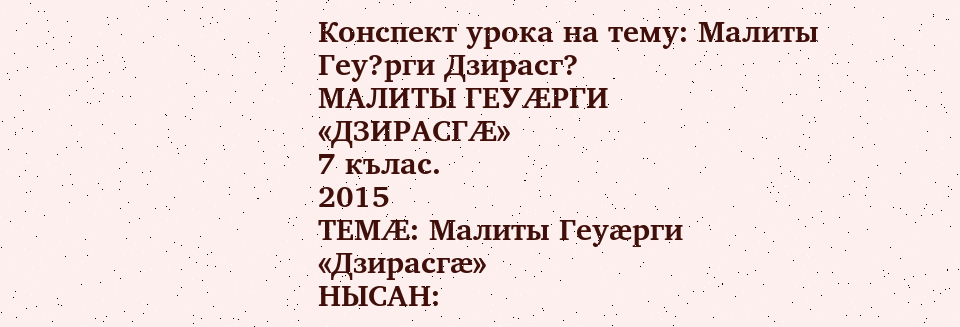Конспект урока на тему: Малиты Геу?рги Дзирасг?
МАЛИТЫ ГЕУÆРГИ
«ДЗИРАСГÆ»
7 кълас.
2015
ТЕМÆ: Малиты Геуæрги «Дзирасгæ»
НЫСАН: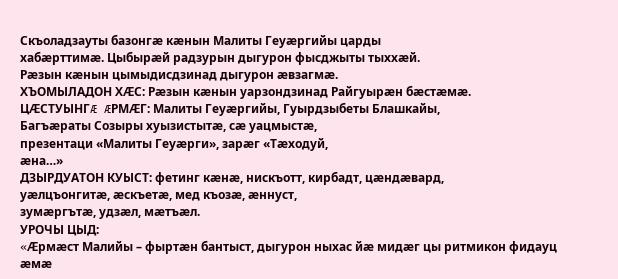Скъоладзауты базонгæ кæнын Малиты Геуæргийы царды
хабæрттимæ. Цыбырæй радзурын дыгурон фысджыты тыххæй.
Рæзын кæнын цымыдисдзинад дыгурон æвзагмæ.
ХЪОМЫЛАДОН ХÆС: Рæзын кæнын уарзондзинад Райгуырæн бæстæмæ.
ЦÆСТУЫНГÆ ÆРМÆГ: Малиты Геуæргийы, Гуырдзыбеты Блашкайы,
Багъæраты Созыры хуызистытæ, сæ уацмыстæ,
презентаци «Малиты Геуæрги», зарæг «Тæходуй,
æна…»
ДЗЫРДУАТОН КУЫСТ: фетинг кæнæ, нискъотт, кирбадт, цæндæвард,
уæлцъонгитæ, æскъетæ, мед къозæ, æннуст,
зумæргътæ, удзæл, мæтъæл.
УРОЧЫ ЦЫД:
«Æрмæст Малийы – фыртæн бантыст, дыгурон ныхас йæ мидæг цы ритмикон фидауц æмæ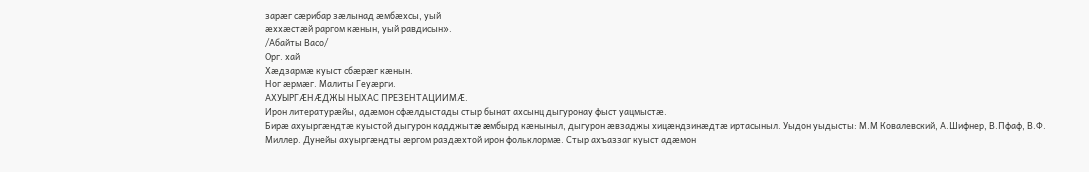зарæг сæрибар зæлынад æмбæхсы, уый
æххæстæй раргом кæнын, уый равдисын».
/Абайты Васо/
Орг. хай
Хæдзармæ куыст сбæрæг кæнын.
Ног æрмæг. Малиты Геуæрги.
АХУЫРГÆНÆДЖЫ НЫХАС ПРЕЗЕНТАЦИИМÆ.
Ирон литературæйы, адæмон сфæлдыстады стыр бынат ахсынц дыгуронау фыст уацмыстæ.
Бирæ ахуыргæндтæ куыстой дыгурон кадджытæ æмбырд кæныныл, дыгурон æвзаджы хицæндзинæдтæ иртасыныл. Уыдон уыдысты: М.М Ковалевский, А.Шифнер, В.Пфаф, В.Ф. Миллер. Дунейы ахуыргæндты æргом раздæхтой ирон фольклормæ. Стыр ахъаззаг куыст адæмон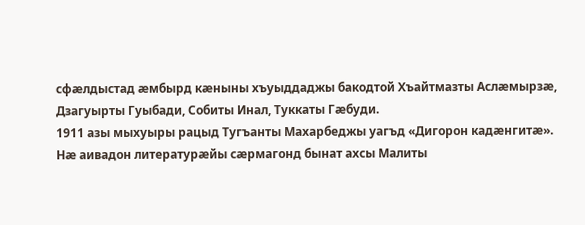сфæлдыстад æмбырд кæныны хъуыддаджы бакодтой Хъайтмазты Аслæмырзæ, Дзагуырты Гуыбади, Собиты Инал, Туккаты Гæбуди.
1911 азы мыхуыры рацыд Тугъанты Махарбеджы уагъд «Дигорон кадæнгитæ».
Нæ аивадон литературæйы сæрмагонд бынат ахсы Малиты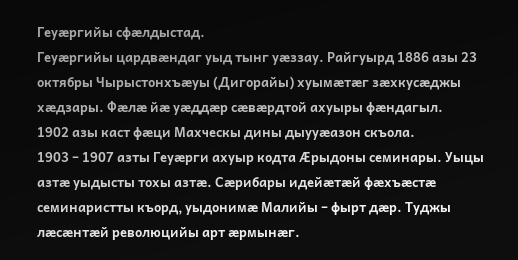Геуæргийы сфæлдыстад.
Геуæргийы цардвæндаг уыд тынг уæззау. Райгуырд 1886 азы 23 октябры Чырыстонхъæуы (Дигорайы) хуымæтæг зæхкусæджы хæдзары. Фæлæ йæ уæддæр сæвæрдтой ахуыры фæндагыл.
1902 азы каст фæци Махческы дины дыууæазон скъола.
1903 – 1907 азты Геуæрги ахуыр кодта Æрыдоны семинары. Уыцы азтæ уыдысты тохы азтæ. Сæрибары идейæтæй фæхъæстæ семинаристты къорд, уыдонимæ Малийы – фырт дæр. Туджы лæсæнтæй революцийы арт æрмынæг.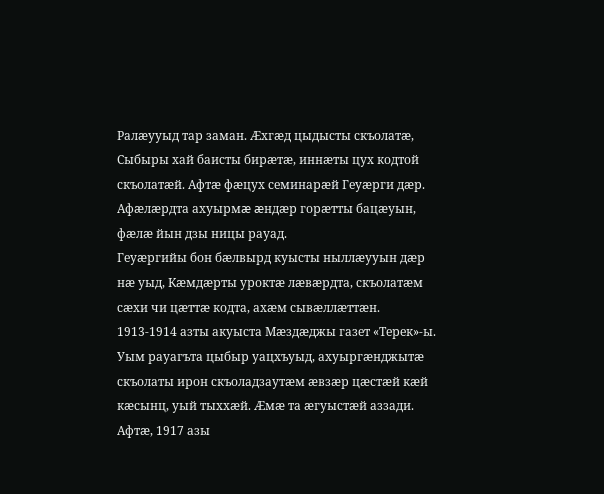Ралæууыд тар заман. Æхгæд цыдысты скъолатæ, Сыбыры хай баисты бирæтæ, иннæты цух кодтой скъолатæй. Афтæ фæцух семинарæй Геуæрги дæр. Афæлæрдта ахуырмæ æндæр горæтты бацæуын, фæлæ йын дзы ницы рауад.
Геуæргийы бон бæлвырд куысты ныллæууын дæр нæ уыд, Кæмдæрты уроктæ лæвæрдта, скъолатæм сæхи чи цæттæ кодта, ахæм сывæллæттæн. 1913-1914 азты акуыста Мæздæджы газет «Терек»-ы. Уым рауагъта цыбыр уацхъуыд, ахуыргæнджытæ скъолаты ирон скъоладзаутæм æвзæр цæстæй кæй кæсынц, уый тыххæй. Æмæ та æгуыстæй аззади. Афтæ, 1917 азы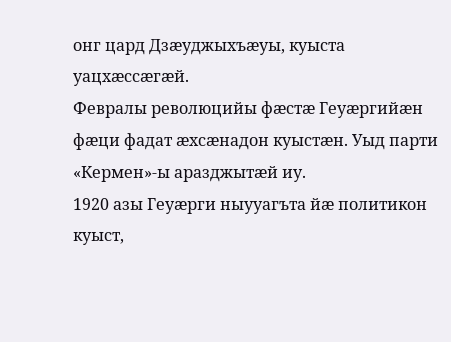онг цард Дзæуджыхъæуы, куыста уацхæссæгæй.
Февралы революцийы фæстæ Геуæргийæн фæци фадат æхсæнадон куыстæн. Уыд парти «Кермен»-ы аразджытæй иу.
1920 азы Геуæрги ныууагъта йæ политикон куыст,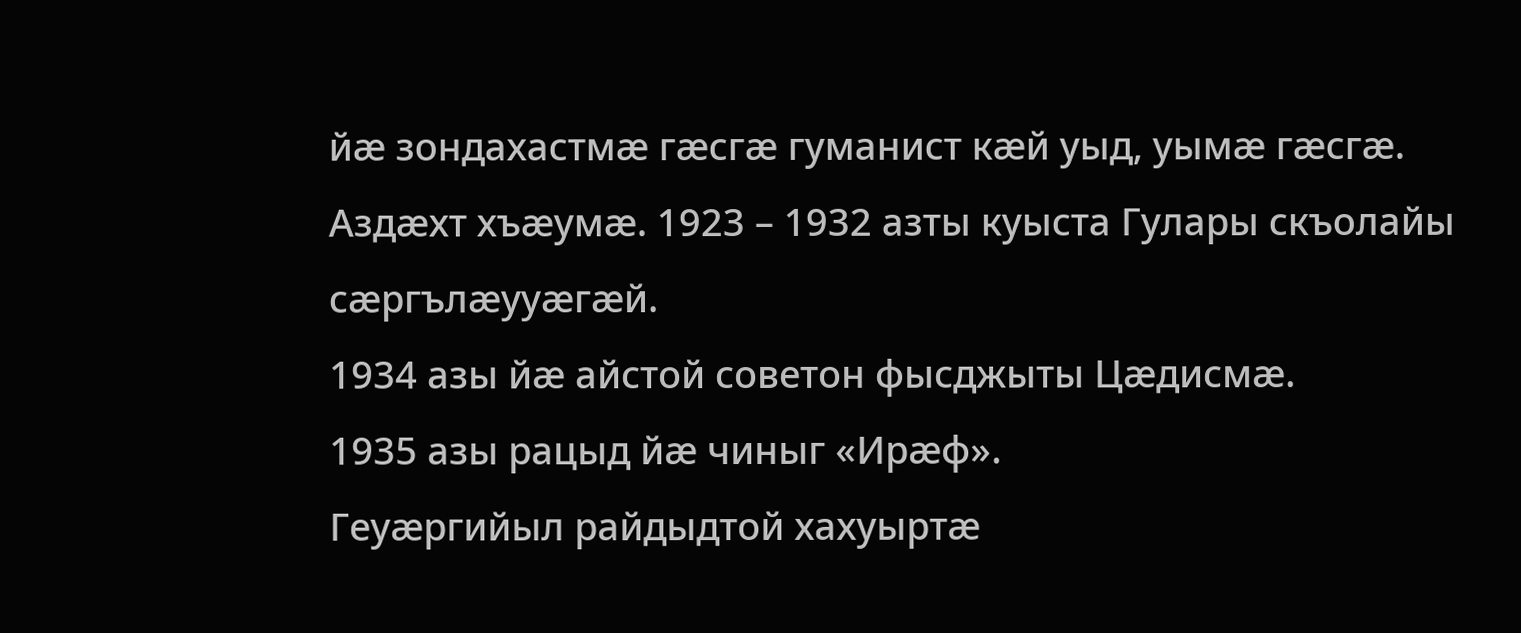йæ зондахастмæ гæсгæ гуманист кæй уыд, уымæ гæсгæ. Аздæхт хъæумæ. 1923 – 1932 азты куыста Гулары скъолайы сæргълæууæгæй.
1934 азы йæ айстой советон фысджыты Цæдисмæ.
1935 азы рацыд йæ чиныг «Ирæф».
Геуæргийыл райдыдтой хахуыртæ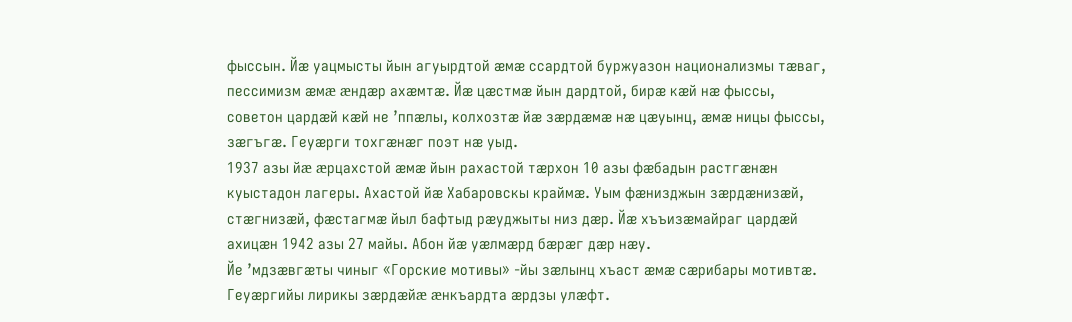фыссын. Йæ уацмысты йын агуырдтой æмæ ссардтой буржуазон национализмы тæваг, пессимизм æмæ æндæр ахæмтæ. Йæ цæстмæ йын дардтой, бирæ кæй нæ фыссы, советон цардæй кæй не ’ппæлы, колхозтæ йæ зæрдæмæ нæ цæуынц, æмæ ницы фыссы, зæгъгæ. Геуæрги тохгæнæг поэт нæ уыд.
1937 азы йæ æрцахстой æмæ йын рахастой тæрхон 10 азы фæбадын растгæнæн куыстадон лагеры. Ахастой йæ Хабаровскы краймæ. Уым фæнизджын зæрдæнизæй, стæгнизæй, фæстагмæ йыл бафтыд рæуджыты низ дæр. Йæ хъъизæмайраг цардæй ахицæн 1942 азы 27 майы. Абон йæ уæлмæрд бæрæг дæр нæу.
Йе ’мдзæвгæты чиныг «Горские мотивы» -йы зæлынц хъаст æмæ сæрибары мотивтæ.
Геуæргийы лирикы зæрдæйæ æнкъардта æрдзы улæфт.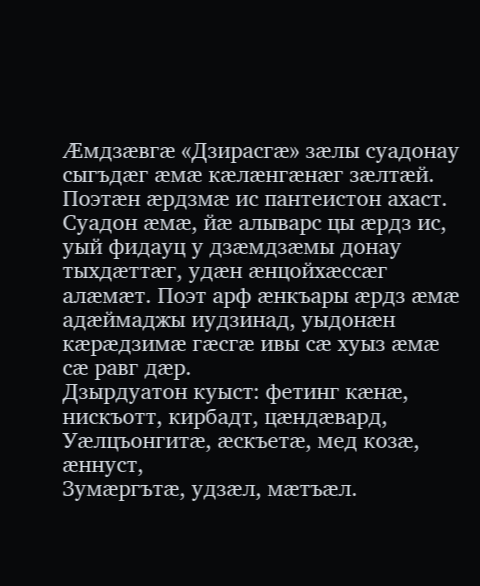Æмдзæвгæ «Дзирасгæ» зæлы суадонау сыгъдæг æмæ кæлæнгæнæг зæлтæй. Поэтæн æрдзмæ ис пантеистон ахаст. Суадон æмæ, йæ алыварс цы æрдз ис, уый фидауц у дзæмдзæмы донау тыхдæттæг, удæн æнцойхæссæг алæмæт. Поэт арф æнкъары æрдз æмæ адæймаджы иудзинад, уыдонæн кæрæдзимæ гæсгæ ивы сæ хуыз æмæ сæ равг дæр.
Дзырдуатон куыст: фетинг кæнæ, нискъотт, кирбадт, цæндæвард,
Уæлцъонгитæ, æскъетæ, мед козæ, æннуст,
Зумæргътæ, удзæл, мæтъæл.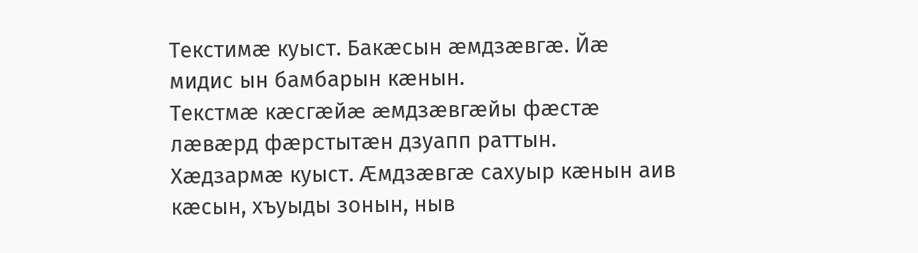Текстимæ куыст. Бакæсын æмдзæвгæ. Йæ мидис ын бамбарын кæнын.
Текстмæ кæсгæйæ æмдзæвгæйы фæстæ лæвæрд фæрстытæн дзуапп раттын.
Хæдзармæ куыст. Æмдзæвгæ сахуыр кæнын аив кæсын, хъуыды зонын, ныв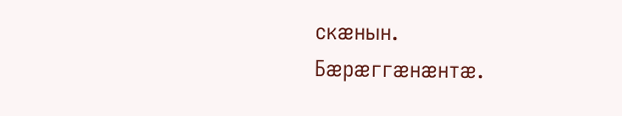скæнын.
Бæрæггæнæнтæ.